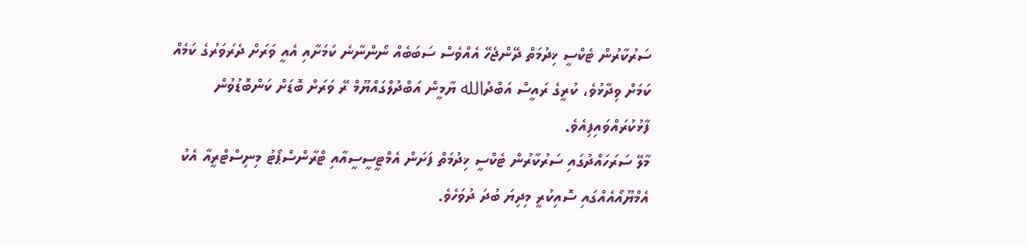ސަރުކާރުން ޓެކްސީ ޚިދުމަތް ދޭންޖެހޭ އެއްވެސް ސަބަބެއް ނޯންނާނެ ކަމަށާއި އެއީ ވަރަށް ދެރަވަރުގެ ކަމެއް ކަމަށް ވިދާޅުވެ، ކުރީގެ ރައީސް އަބްދުالله ޔާމީން އަބްދުލްގައްޔޫމް ރޭ ވަރަށް ބޮޑަށް ކަންބޮޑުވުން ފާޅުކުރައްވައިފިއެވެ.
މާލޭ ސަރަހައްދުގައި ސަރުކާރުން ޓެކްސީ ޚިދުމަތް ފަށަން އެމްޓީސީސީއާއި ޓްރާންސްޕޯޓު މިނިސްޓްރީއާ އެކު އެމްޔޫއޯއެއްގައި ސޮއިކުރީ މިދިޔަ ބުދަ ދުވަހެވެ.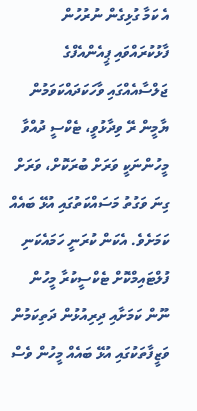އެ ކަމާ ގުޅިގެން ނުރުހުން ފާޅުކުރައްވައި ޕީއެންއެފްގެ ޖަލްސާއެއްގައި ވާހަކަދައްކަވަމުން ޔާމީން ރޭ ވިދާޅުވީ، ޓެކްސީ ދުއްވާ މީހުންނަކީ ވަރަށް ބުރަކޮށް، ވަރަށް ގިނަ ވަގުތު މަސައްކަތުގައި އުޅޭ ބައެއް ކަމަށެވެ. އެކަން ކުރަނީ ހަމައެކަނި ފުލްޓައިމްކޮށް ޓެކްސީކުރާ މީހުން ނޫން ކަމަށާއި ދިރިއުޅުން ދަތިކަމުން ވަޒީފާތަކުގައި އުޅޭ ބައެއް މީހުން ވެސް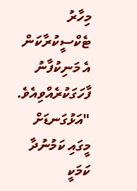މިހާރު ޓެކްސީކުރާކަން އެ މަނިކުފާނު ފާހަގަކުރެއްވިއެވެ.
"އަޅުގަނޑަށް މީގައި ކަމުނުދާ ކަމަކީ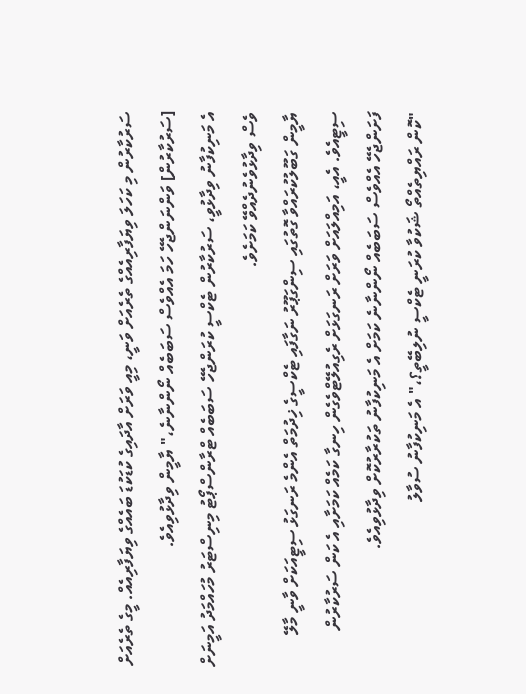ސަރުކާރުން މި ކަހަލަ ވިޔަފާރިއެއްގެ ތެރެއަށް ވަނީ، މިއީ ވަރަށް އާދައިގެ ކުޑަކުޑަ ބައެއްގެ ވިޔަފާރިއެއް. މީގެ ތެރެއަށް [ސަރުކާރުން] ވަންނަންޖެހޭ ހަމަ އެއްވެސް ސަބަބެއް ނޯންނާނެ،" ޔާމީން ވިދާޅުވިއެވެ.
އެ މަނިކުފާނު ވިދާޅުވީ، ސަރުކާރުން ޓެކްސީ ކުރަންޖެހޭ ސަބަބެއް ޓްރާންސްޕޯޓު މިނިސްޓަރު މުހައްމަދު އަމީނަށް ވެސް ވިދާޅުވެނުދެއްވޭ ކަމަށެވެ.
ޔާމީން ގަބޫލުކުރައްވާ ގޮތުގައި ސިންގަޕޫރު ނަގާފައި ޓެކްސީގެ ޚިދުމަތް އެންމެ ރަނގަޅު ސިޓީއަކަށް ވާނީ މާލޭ ސިޓީއެވެ. އެއީ، އަމިއްލައަށް ވަރަށް ރަނގަޅަށް ރެގިއުލޭޓްވެގެން ހިނގާ ކަމެއް ކަމަށާއި އެ ކަން ސަރުކާރުން ފަށަންޖެހޭ އެއްވެސް ސަބަބެއް ނޯންނާނެ ކަމަށް އެ މަނިކުފާނު ތަކުރާރުކޮށް ވިދާޅުވިއެވެ.
"ކޮން ރައްޔިތެއްތޯ ޝަކުވާ ކުރަނީ ޓެކްސީ ނުލިބޭތީ؟،" އެ މަނިކުފާނު ސުވާލު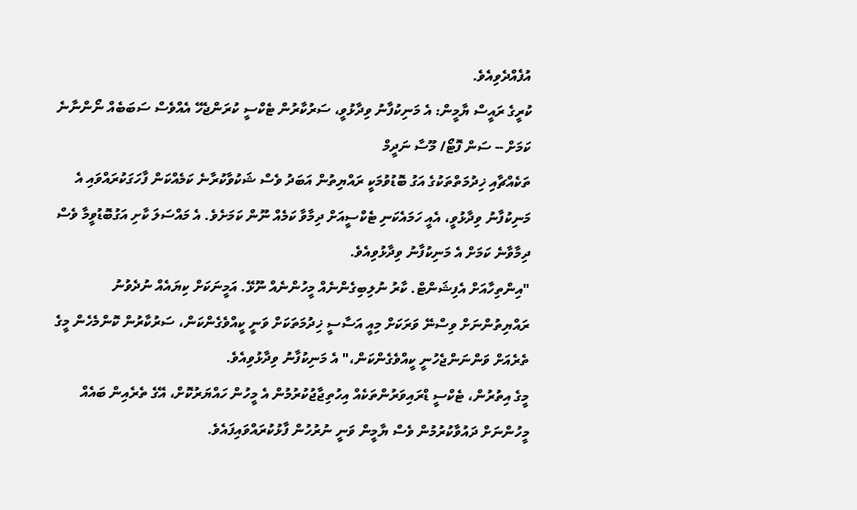އުފެއްދެވިއެވެ.
ކުރީގެ ރައީސް ޔާމީން: އެ މަނިކުފާނު ވިދާޅުވީ، ސަރުކާރުން ޓެކްސީ ކުރަންޖެހޭ އެއްވެސް ސަބަބެއް ނޯންނާނެ ކަމަށް -- ސަން ފޮޓޯ/ މޫސާ ނަދީމް
ތަކެއްޗާއި ޚިދުމަތްތަކުގެ އަގު ބޮޑުވުމަކީ ރައްޔިތުން އަބަދު ވެސް ޝަކުވާކުރާނެ ކަމެއްކަން ފާހަގަކުރައްވައި އެ މަނިކުފާނު ވިދާޅުވީ، އެއީ ހަމައެކަނި ޓެކްސީއަށް ދިމާވާ ކަމެއް ނޫން ކަމަށެވެ. އެ މައްސަލަ ކާށި އަގުބޮޑުވީމާ ވެސް ދިމާވާނެ ކަމަށް އެ މަނިކުފާނު ވިދާޅުވިއެވެ.
"އިންތިހާއަށް އެފިޝަންޓް. ކާރު ނުލިބިގެންނެއް މީހުންނެއް ނޫޅޭ. އަމީނަކަށް ކިޔައެއް ނުދެވުނު ރައްޔިތުންނަށް ވިސްނޭ ވަރަކަށް މިއީ އަސާސީ ޚިދުމަތަކަށް ވަނީ ކީއްވެގެންކަން، ސަރުކާރުން ކޮންމެހެން މީގެ ތެރެއަށް ވަންނަންޖެހުނީ ކީއްވެގެންކަން،" އެ މަނިކުފާނު ވިދާޅުވިއެވެ.
މީގެ އިތުރުން، ޓެކްސީ ޑްރައިވަރުންތަކެއް އިހުތިޖާޖުކުރުމުން އެ މީހުން ހައްޔަރުކޮށް، އޭގެ ތެރެއިން ބައެއް މީހުންނަށް ދައުވާކުރުމުން ވެސް ޔާމީން ވަނީ ނުރުހުން ފާޅުކުރައްވައިފައެވެ.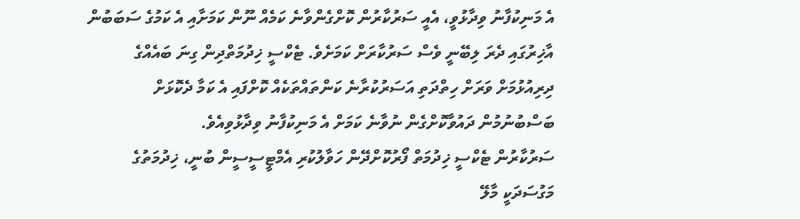އެ މަނިކުފާނު ވިދާޅުވީ، އެއީ ސަރުކާރުން ކޮށްގެންވާނެ ކަމެއް ނޫން ކަމަށާއި އެ ކަމުގެ ސަބަބުން އާޚިރުގައި ދެރަ ލިބޭނީ ވެސް ސަރުކާރަށް ކަމަށެވެ. ޓެކްސީ ޚިދުމަތްދިން ގިނަ ބައެއްގެ ދިރިއުޅުމަށް ވަރަށް ހިތްދަތި އަސަރުކުރާނެ ކަންތައްތަކެއް ކޮށްފައި އެ ކަމާ ދެކޮޅަށް ބަސްބުނުމުން ދައުވާކޮށްގެން ނުވާނެ ކަމަށް އެ މަނިކުފާނު ވިދާޅުވިއެވެ.
ސަރުކާރުން ޓެކްސީ ޚިދުމަތް ފޯރުކޮށްދޭން ހަވާލުކުރި އެމްޓީސީސީން ބުނީ، ޚިދުމަތުގެ މަގުސަދަކީ މާލޭ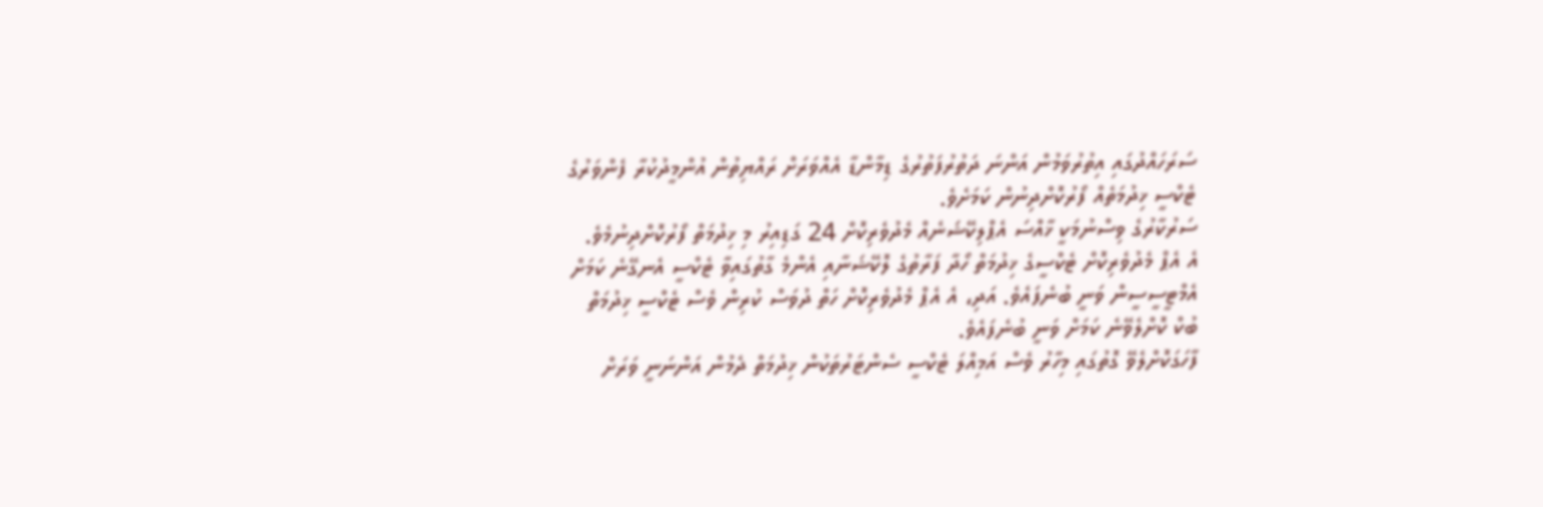ސަރަހައްދުގައި އިތުރުވަމުން އަންނަ ދަތުރުފަތުރުގެ ޑިމާންޑާ އެއްވަރަށް ރައްޔިތުން އުންމީދުކުރާ ފެންވަރުގެ ޓެކްސީ ޚިދުމަތެއް ފޯރުކޮށްދިނުން ކަމަށެވެ.
ސަރުކާރުގެ ވިސްނުމަކީ ޚާއްސަ އެޕްލިކޭޝަނެއް މެދުވެރިކޮށް 24 ގަޑިއިރު މި ޚިދުމަތް ފޯރުކޮށްދިނުމެވެ.
އެ އެޕް މެދުވެރިކޮށް ޓެކްސީގެ ޚިދުމަތް ހޯދާ ފަރާތުގެ ލޮކޭޝަނާއި އެންމެ ގާތުގައިވާ ޓެކްސީ އެނގޭނެ ކަމަށް އެމްޓީސީސީން ވަނީ ބުނެފައެވެ. އަދި، އެ އެޕް މެދުވެރިކޮށް ހަތް ދުވަސް ކުރިން ވެސް ޓެކްސީ ޚިދުމަތް ބުކް ކޮށްލެވޭނެ ކަމަށް ވަނީ ބުނެފައެވެ.
ފާހަގަކޮށްލެވޭ ގޮތުގައި މިހާރު ވެސް އަމިއްލަ ޓެކްސީ ސެންޓަރުތަކުން ޚިދުމަތް ދެމުން އަންނަނީ ވަރަށް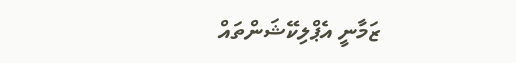ޒަމާނީ އެޕްލިކޭޝަންތައް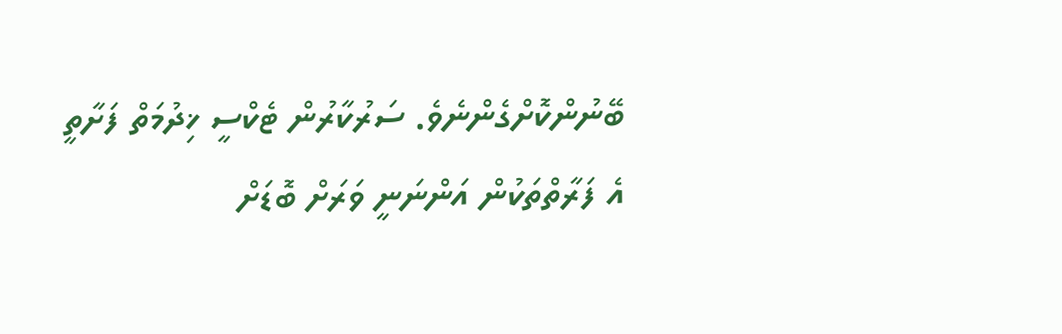ބޭނުންކޮށްގެންނެވެ. ސަރުކާރުން ޓެކްސީ ޚިދުމަތް ފަށާތީ އެ ފަރާތްތަކުން އަންނަނީ ވަރަށް ބޮޑަށް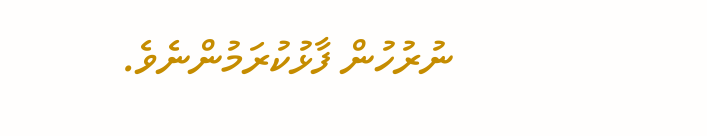ނުރުހުން ފާޅުކުރަމުންނެވެ.